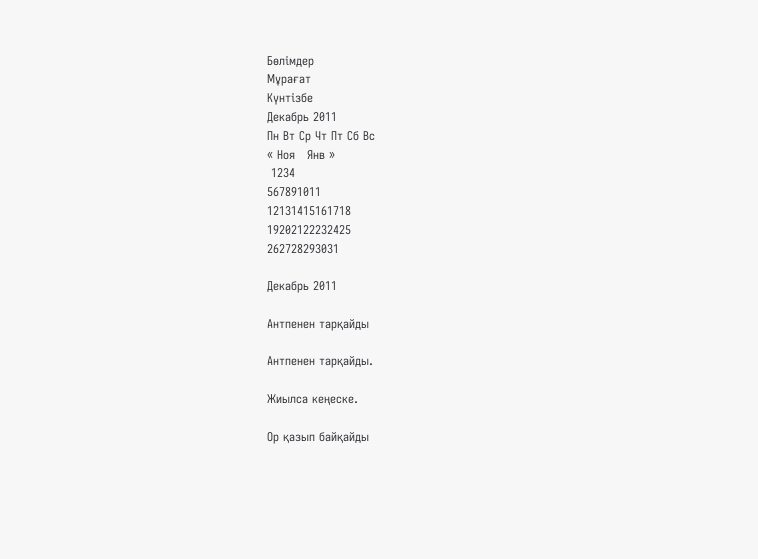Бөлімдер
Мұрағат
Күнтізбе
Декабрь 2011
Пн Вт Ср Чт Пт Сб Вс
« Ноя   Янв »
 1234
567891011
12131415161718
19202122232425
262728293031

Декабрь 2011

Антпенен тарқайды

Антпенен тарқайды.

Жиылса кеңеске.

Ор қазып байқайды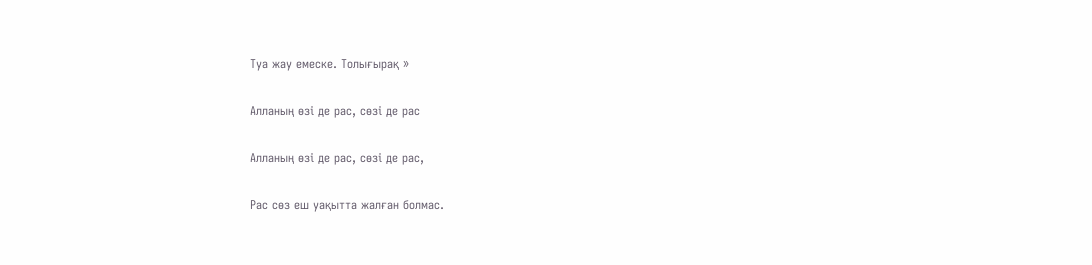Туа жау емеске. Толығырақ »

Алланың өзі де рас, сөзі де рас

Алланың өзі де рас, сөзі де рас,

Рас сөз еш уақытта жалған болмас.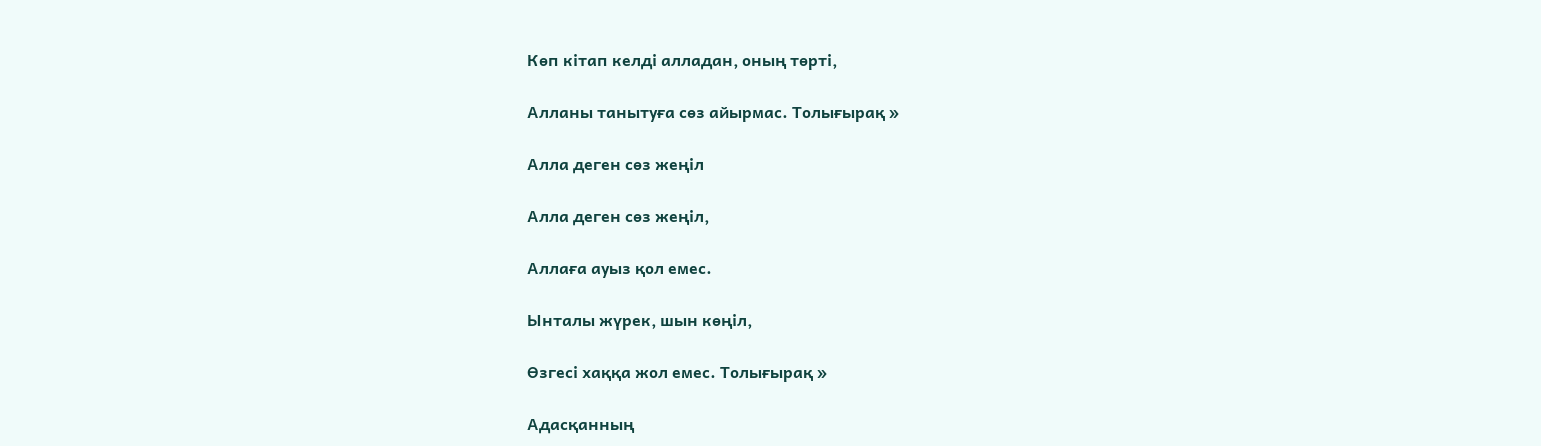Көп кітап келді алладан, оның төрті,

Алланы танытуға сөз айырмас. Толығырақ »

Алла деген сөз жеңіл

Алла деген сөз жеңіл,

Аллаға ауыз қол емес.

Ынталы жүрек, шын көңіл,

Өзгесі хаққа жол емес. Толығырақ »

Адасқанның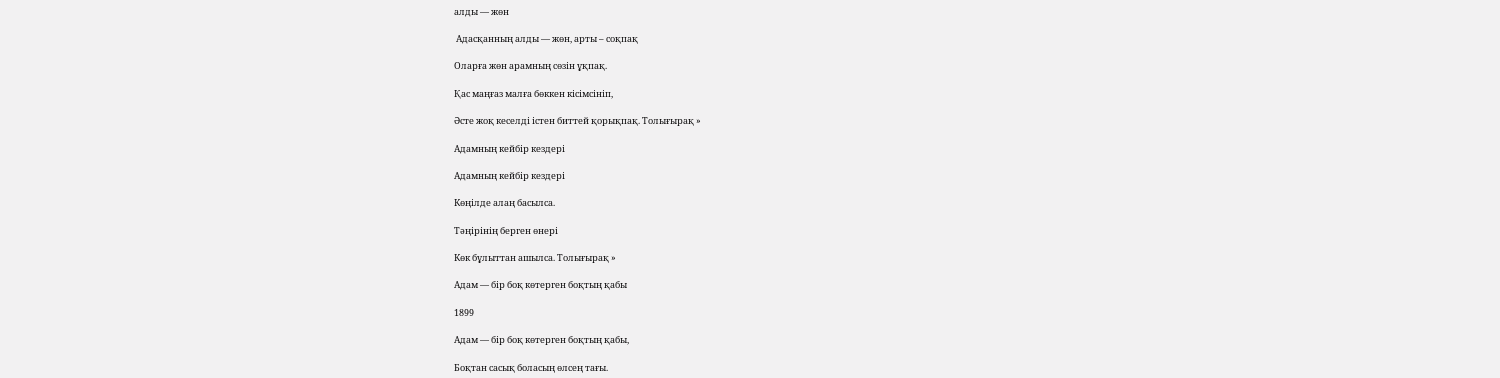алды — жөн

 Адасқанның алды — жөн, арты – соқпақ

Оларға жөн арамның сөзін ұқпақ.

Қас маңғаз малға бөккен кісімсініп,

Әсте жоқ кеселді істен биттей қорықпақ. Толығырақ »

Адамның кейбір кездері

Адамның кейбір кездері

Көңілде алаң басылса.

Тәңірінің берген өнері

Көк бұлыттан ашылса. Толығырақ »

Адам — бір боқ көтерген боқтың қабы

1899

Адам — бір боқ көтерген боқтың қабы,

Боқтан сасық боласың өлсең тағы.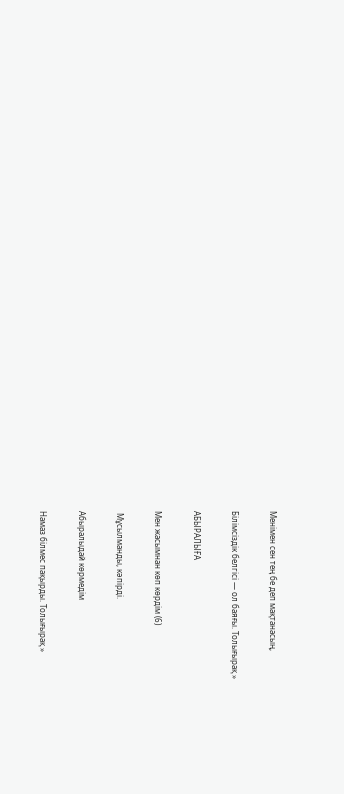Менімен сен тең бе деп мақтанасың,

Білімсіздік белгісі — ол баяғы. Толығырақ »

АБЫРАЛЫҒА

Мен жасымнан көп көрдім (6)

 Мұсылманды, кәпірді.

Абыралыдай көрмедім

Намаз білмес пақырды. Толығырақ »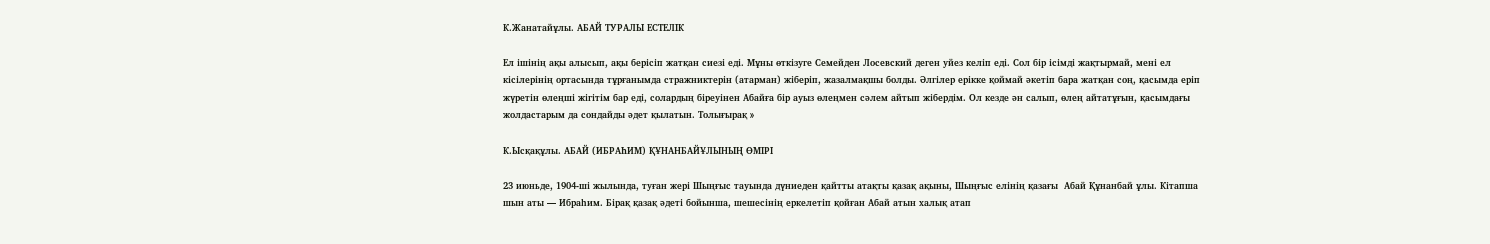К.Жанатайұлы. АБАЙ ТУРАЛЫ ЕСТЕЛІК

Ел ішінің ақы алысып, ақы берісіп жатқан сиезі еді. Мұны өткізуге Семейден Лосевский деген уйез келіп еді. Сол бір ісімді жақтырмай, мені ел кісілерінің ортасында тұрғанымда стражниктерін (атарман) жіберіп, жазалмақшы болды. Әлгілер ерікке қоймай әкетіп бара жатқан соң, қасымда еріп жүретін өлеңші жігітім бар еді, солардың біреуінен Абайға бір ауыз өлеңмен сәлем айтып жібердім. Ол кезде ән салып, өлең айтатұғын, қасымдағы жолдастарым да сондайды әдет қылатын. Толығырақ »

К.Ысқақұлы. АБАЙ (ИБРАҺИМ) ҚҰНАНБАЙҰЛЫНЫҢ ӨМІРІ

23 июньде, 1904-ші жылында, туған жері Шыңғыс тауында дүниеден қайтты атақты қазақ ақыны, Шыңғыс елінің қазағы  Абай Құнанбай ұлы. Кітапша шын аты — Ибраһим. Бірақ қазақ әдеті бойынша, шешесінің еркелетіп қойған Абай атын халық атап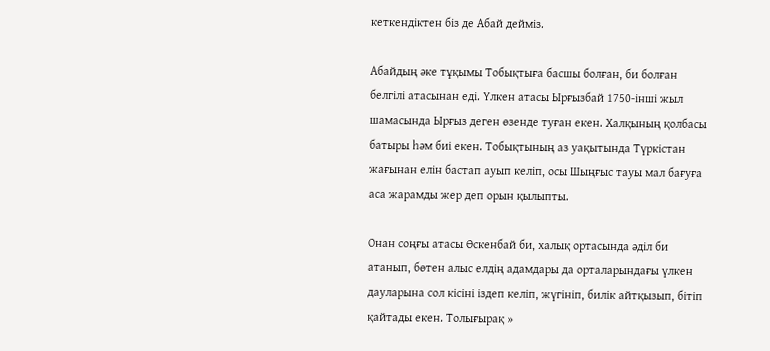кеткендіктен біз де Абай дейміз.

Абайдың әке тұқымы Тобықтыға басшы болған, би болған белгілі атасынан еді. Үлкен атасы Ырғызбай 1750-інші жыл шамасында Ырғыз деген өзенде туған екен. Халқының қолбасы батыры һәм биі екен. Тобықтының аз уақытында Түркістан жағынан елін бастап ауып келіп, осы Шыңғыс тауы мал бағуға аса жарамды жер деп орын қылыпты.

Онан соңғы атасы Өскенбай би, халық ортасында әділ би атанып, бөтен алыс елдің адамдары да орталарындағы үлкен дауларына сол кісіні іздеп келіп, жүгініп, билік айтқызып, бітіп қайтады екен. Толығырақ »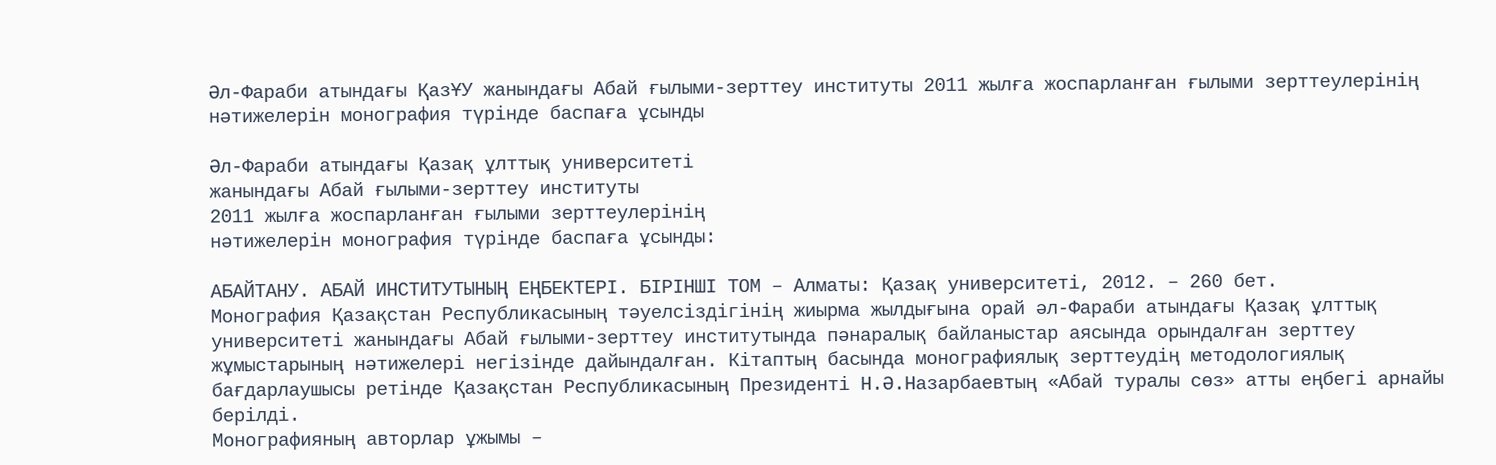Әл-Фараби атындағы ҚазҰУ жанындағы Абай ғылыми-зерттеу институты 2011 жылға жоспарланған ғылыми зерттеулерінің нәтижелерін монография түрінде баспаға ұсынды

Әл-Фараби атындағы Қазақ ұлттық университеті
жанындағы Абай ғылыми-зерттеу институты
2011 жылға жоспарланған ғылыми зерттеулерінің
нәтижелерін монография түрінде баспаға ұсынды:

АБАЙТАНУ. АБАЙ ИНСТИТУТЫНЫҢ ЕҢБЕКТЕРІ. БІРІНШІ ТОМ – Алматы: Қазақ университеті, 2012. – 260 бет.
Монография Қазақстан Республикасының тәуелсіздігінің жиырма жылдығына орай әл-Фараби атындағы Қазақ ұлттық университеті жанындағы Абай ғылыми-зерттеу институтында пәнаралық байланыстар аясында орындалған зерттеу жұмыстарының нәтижелері негізінде дайындалған. Кітаптың басында монографиялық зерттеудің методологиялық бағдарлаушысы ретінде Қазақстан Республикасының Президенті Н.Ә.Назарбаевтың «Абай туралы сөз» атты еңбегі арнайы берілді.
Монографияның авторлар ұжымы –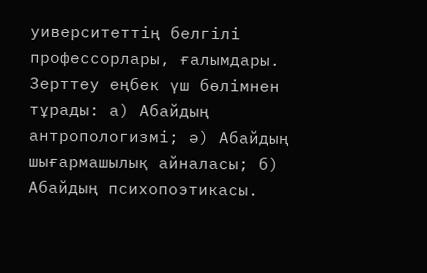уиверситеттің белгілі профессорлары, ғалымдары. Зерттеу еңбек үш бөлімнен тұрады: а) Абайдың антропологизмі; ә) Абайдың шығармашылық айналасы; б) Абайдың психопоэтикасы.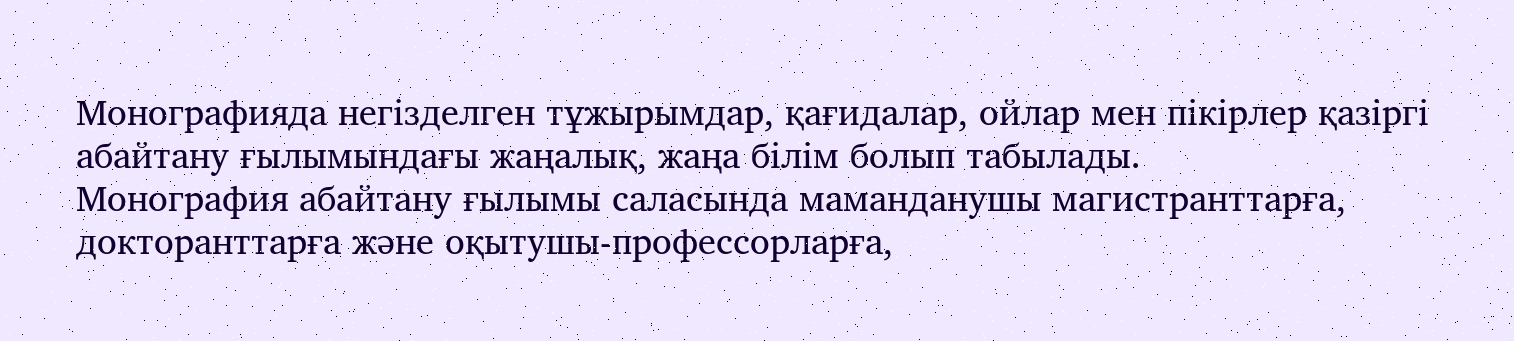Монографияда негізделген тұжырымдар, қағидалар, ойлар мен пікірлер қазіргі абайтану ғылымындағы жаңалық, жаңа білім болып табылады.
Монография абайтану ғылымы саласында маманданушы магистранттарға, докторанттарға және оқытушы-профессорларға,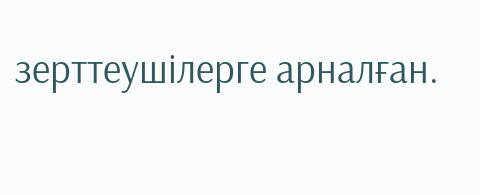зерттеушілерге арналған.